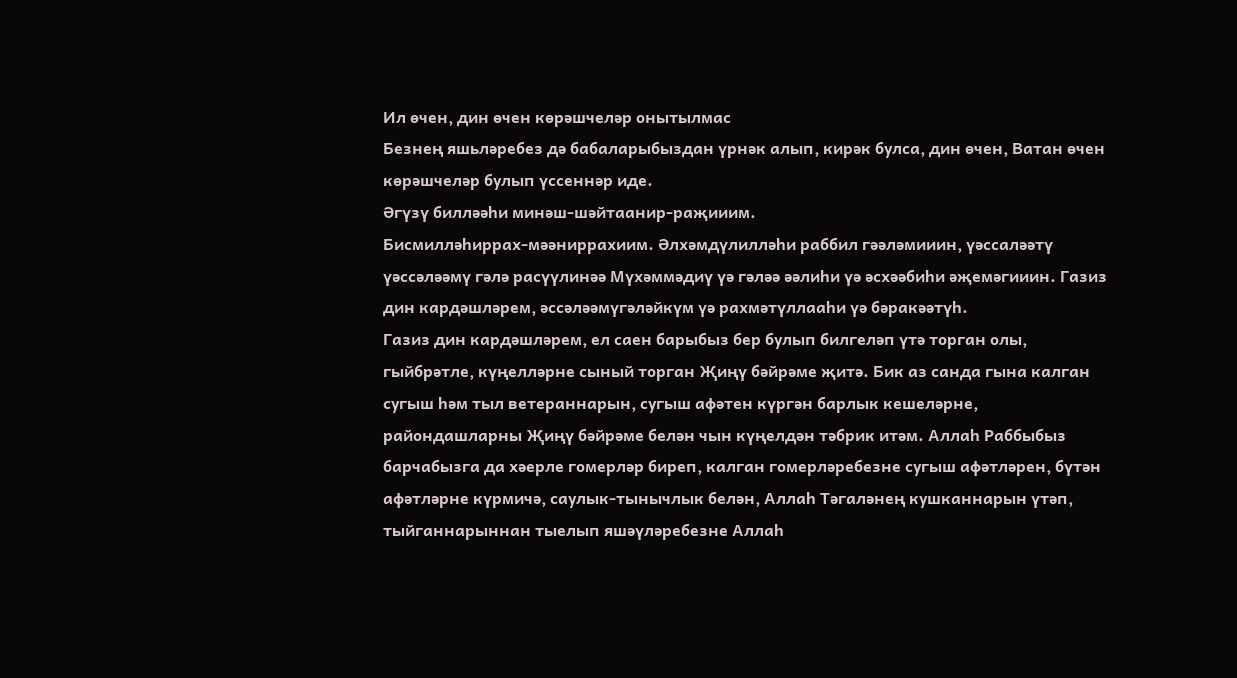Ил өчен, дин өчен көрәшчеләр онытылмас
Безнең яшьләребез дә бабаларыбыздан үрнәк алып, кирәк булса, дин өчен, Ватан өчен көрәшчеләр булып үссеннәр иде.
Әгүзү билләәһи минәш-шәйтаанир-раҗииим.
Бисмилләһиррах-мәәниррахиим. Әлхәмдүлилләһи раббил гәәләмииин, үәссаләәтү үәссәләәмү гәлә расүүлинәә Мүхәммәдиү үә гәләә әәлиһи үә әсхәәбиһи әҗемәгииин. Газиз дин кардәшләрем, әссәләәмүгәләйкүм үә рахмәтүллааһи үә бәракәәтүһ.
Газиз дин кардәшләрем, ел саен барыбыз бер булып билгеләп үтә торган олы, гыйбрәтле, күңелләрне сыный торган Җиңү бәйрәме җитә. Бик аз санда гына калган сугыш һәм тыл ветераннарын, сугыш афәтен күргән барлык кешеләрне, райондашларны Җиңү бәйрәме белән чын күңелдән тәбрик итәм. Аллаһ Раббыбыз барчабызга да хәерле гомерләр биреп, калган гомерләребезне сугыш афәтләрен, бүтән афәтләрне күрмичә, саулык-тынычлык белән, Аллаһ Тәгаләнең кушканнарын үтәп, тыйганнарыннан тыелып яшәүләребезне Аллаһ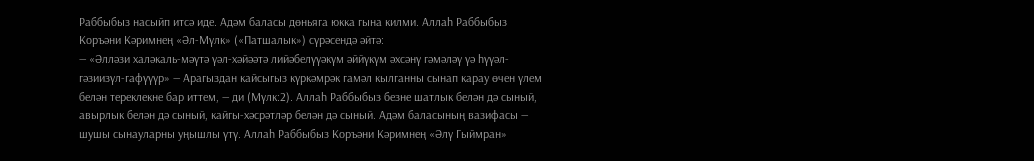Раббыбыз насыйп итсә иде. Адәм баласы дөньяга юкка гына килми. Аллаһ Раббыбыз Коръәни Кәримнең «Әл-Мүлк» («Патшалык») сүрәсендә әйтә:
— «Әлләзи халәкаль-мәүтә үәл-хәйәәтә лийәбелүүәкүм әййүкүм әхсәнү гәмәләү үә һүүәл-гәзиизүл-гафүүүр» — Арагыздан кайсыгыз күркәмрәк гамәл кылганны сынап карау өчен үлем белән тереклекне бар иттем, — ди (Мүлк:2). Аллаһ Раббыбыз безне шатлык белән дә сыный, авырлык белән дә сыный, кайгы-хәсрәтләр белән дә сыный. Адәм баласының вазифасы — шушы сынауларны уңышлы үтү. Аллаһ Раббыбыз Коръәни Кәримнең «Әлү Гыймран»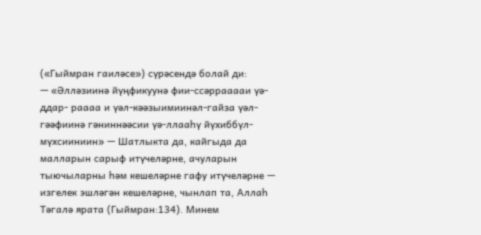(«Гыймран гаиләсе») сүрәсендә болай ди:
— «Әлләзиинә йүңфикуунә фии-ссәррааааи үә-ддар- раааа и үәл-кәәзыимиинәл-гайза үәл-гәәфиинә гәниннәәсии үә-ллааһү йүхиббүл-мүхсииниин» — Шатлыкта да, кайгыда да малларын сарыф итүчеләрне, ачуларын тыючыларны һәм кешеләрне гафу итүчеләрне — изгелек эшләгән кешеләрне, чынлап та, Аллаһ Тәгалә ярата (Гыймран:134). Минем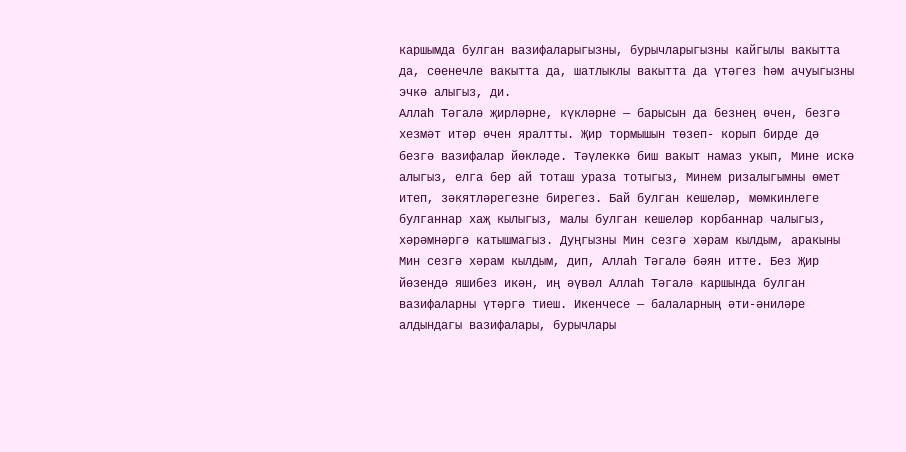каршымда булган вазифаларыгызны, бурычларыгызны кайгылы вакытта да, сөенечле вакытта да, шатлыклы вакытта да үтәгез һәм ачуыгызны эчкә алыгыз, ди.
Аллаһ Тәгалә җирләрне, күкләрне — барысын да безнең өчен, безгә хезмәт итәр өчен яралтты. Җир тормышын төзеп- корып бирде дә безгә вазифалар йөкләде. Тәүлеккә биш вакыт намаз укып, Мине искә алыгыз, елга бер ай тоташ ураза тотыгыз, Минем ризалыгымны өмет итеп, зәкятләрегезне бирегез. Бай булган кешеләр, мөмкинлеге булганнар хаҗ кылыгыз, малы булган кешеләр корбаннар чалыгыз, хәрәмнәргә катышмагыз. Дуңгызны Мин сезгә хәрам кылдым, аракыны Мин сезгә хәрам кылдым, дип, Аллаһ Тәгалә бәян итте. Без Җир йөзендә яшибез икән, иң әүвәл Аллаһ Тәгалә каршында булган вазифаларны үтәргә тиеш. Икенчесе — балаларның әти-әниләре алдындагы вазифалары, бурычлары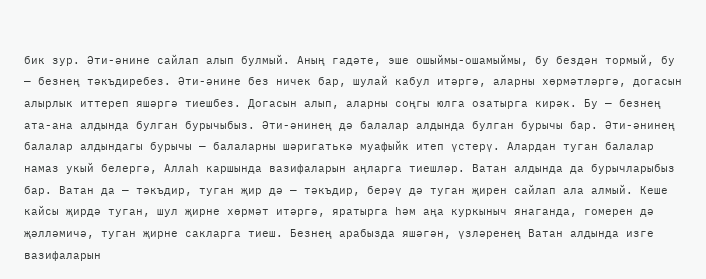бик зур. Әти-әнине сайлап алып булмый. Аның гадәте, эше ошыймы-ошамыймы, бу бездән тормый, бу — безнең тәкъдиребез. Әти-әнине без ничек бар, шулай кабул итәргә, аларны хөрмәтләргә, догасын алырлык иттереп яшәргә тиешбез. Догасын алып, аларны соңгы юлга озатырга кирәк. Бу — безнең ата-ана алдында булган бурычыбыз. Әти-әнинең дә балалар алдында булган бурычы бар. Әти-әнинең балалар алдындагы бурычы — балаларны шәригатькә муафыйк итеп үстерү. Алардан туган балалар намаз укый белергә, Аллаһ каршында вазифаларын аңларга тиешләр. Ватан алдында да бурычларыбыз бар. Ватан да — тәкъдир, туган җир дә — тәкъдир, берәү дә туган җирен сайлап ала алмый. Кеше кайсы җирдә туган, шул җирне хөрмәт итәргә, яратырга һәм аңа куркыныч янаганда, гомерен дә җәлләмичә, туган җирне сакларга тиеш. Безнең арабызда яшәгән, үзләренең Ватан алдында изге вазифаларын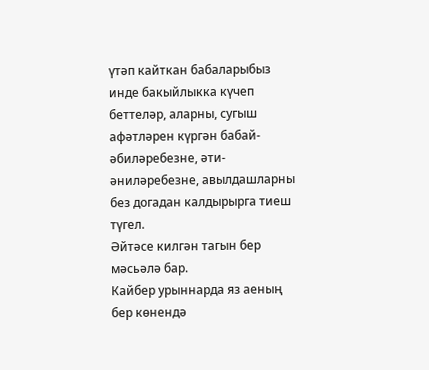үтәп кайткан бабаларыбыз инде бакыйлыкка күчеп беттеләр, аларны, сугыш афәтләрен күргән бабай-әбиләребезне, әти-әниләребезне, авылдашларны без догадан калдырырга тиеш түгел.
Әйтәсе килгән тагын бер мәсьәлә бар.
Кайбер урыннарда яз аеның бер көнендә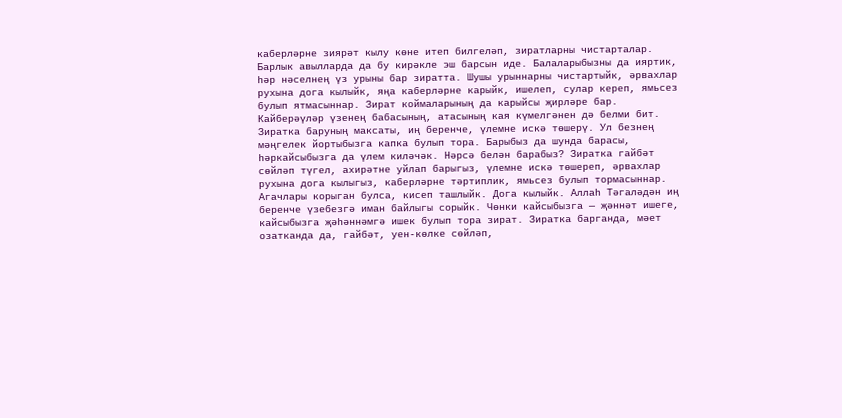каберләрне зиярәт кылу көне итеп билгеләп, зиратларны чистарталар. Барлык авылларда да бу кирәкле эш барсын иде. Балаларыбызны да ияртик, һәр нәселнең үз урыны бар зиратта. Шушы урыннарны чистартыйк, әрвахлар рухына дога кылыйк, яңа каберләрне карыйк, ишелеп, сулар кереп, ямьсез булып ятмасыннар. Зират коймаларының да карыйсы җирләре бар. Кайберәүләр үзенең бабасының, атасының кая күмелгәнен дә белми бит. Зиратка баруның максаты, иң беренче, үлемне искә төшерү. Ул безнең мәңгелек йортыбызга капка булып тора. Барыбыз да шунда барасы, һәркайсыбызга да үлем киләчәк. Нәрсә белән барабыз? Зиратка гайбәт сөйләп түгел, ахирәтне уйлап барыгыз, үлемне искә төшереп, әрвахлар рухына дога кылыгыз, каберләрне тәртиплик, ямьсез булып тормасыннар. Агачлары корыган булса, кисеп ташлыйк. Дога кылыйк. Аллаһ Тәгаләдән иң беренче үзебезгә иман байлыгы сорыйк. Чөнки кайсыбызга — җәннәт ишеге, кайсыбызга җәһәннәмгә ишек булып тора зират. Зиратка барганда, мәет озатканда да, гайбәт, уен-көлке сөйләп,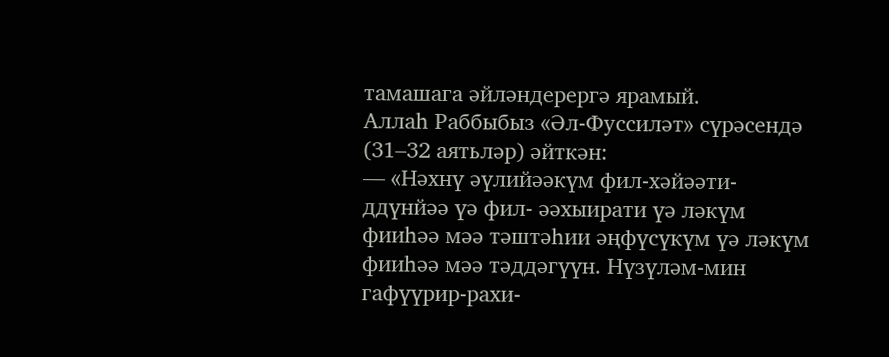тамашага әйләндерергә ярамый.
Аллаһ Раббыбыз «Әл-Фуссиләт» сүрәсендә (31–32 аятьләр) әйткән:
— «Нәхнү әүлийәәкүм фил-хәйәәти-ддүнйәә үә фил- әәхыирати үә ләкүм фииһәә мәә тәштәһии әңфүсүкүм үә ләкүм фииһәә мәә тәддәгүүн. Нүзүләм-мин гафүүрир-рахи-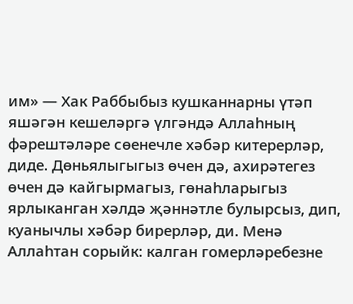им» — Хак Раббыбыз кушканнарны үтәп яшәгән кешеләргә үлгәндә Аллаһның фәрештәләре сөенечле хәбәр китерерләр, диде. Дөньялыгыгыз өчен дә, ахирәтегез өчен дә кайгырмагыз, гөнаһларыгыз ярлыканган хәлдә җәннәтле булырсыз, дип, куанычлы хәбәр бирерләр, ди. Менә Аллаһтан сорыйк: калган гомерләребезне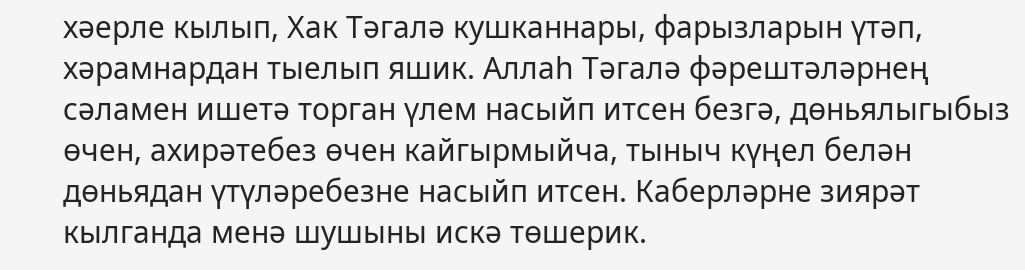хәерле кылып, Хак Тәгалә кушканнары, фарызларын үтәп, хәрамнардан тыелып яшик. Аллаһ Тәгалә фәрештәләрнең сәламен ишетә торган үлем насыйп итсен безгә, дөньялыгыбыз өчен, ахирәтебез өчен кайгырмыйча, тыныч күңел белән дөньядан үтүләребезне насыйп итсен. Каберләрне зиярәт кылганда менә шушыны искә төшерик.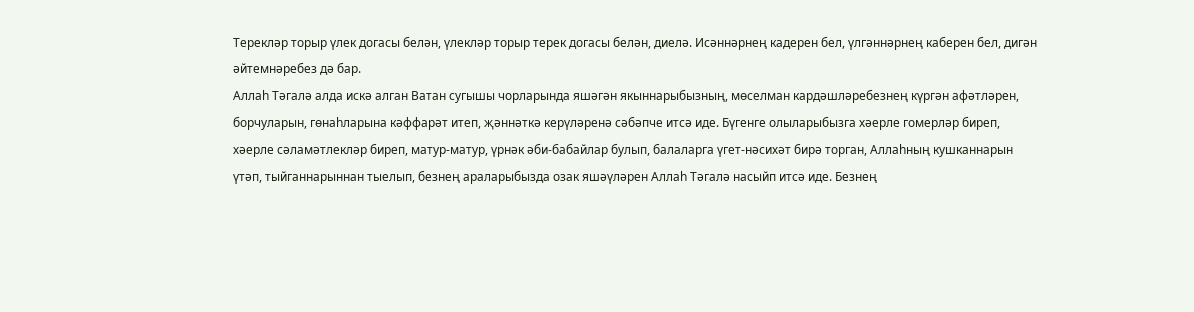Терекләр торыр үлек догасы белән, үлекләр торыр терек догасы белән, диелә. Исәннәрнең кадерен бел, үлгәннәрнең каберен бел, дигән әйтемнәребез дә бар.
Аллаһ Тәгалә алда искә алган Ватан сугышы чорларында яшәгән якыннарыбызның, мөселман кардәшләребезнең күргән афәтләрен, борчуларын, гөнаһларына кәффарәт итеп, җәннәткә керүләренә сәбәпче итсә иде. Бүгенге олыларыбызга хәерле гомерләр биреп, хәерле сәламәтлекләр биреп, матур-матур, үрнәк әби-бабайлар булып, балаларга үгет-нәсихәт бирә торган, Аллаһның кушканнарын үтәп, тыйганнарыннан тыелып, безнең араларыбызда озак яшәүләрен Аллаһ Тәгалә насыйп итсә иде. Безнең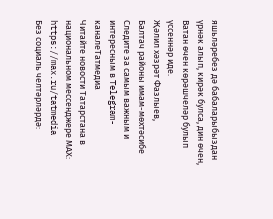яшьләребез дә бабаларыбыздан үрнәк алып, кирәк булса, дин өчен, Ватан өчен көрәшчеләр булып үссеннәр иде.
Җәлил хәзрәт Фазлыев,
Балтач районы имам-мөхтәсибе
Следите за самым важным и интересным в Telegram-каналеТатмедиа
Читайте новости Татарстана в национальном мессенджере MАХ: https://max.ru/tatmedia
Без социаль челтәрләрдә: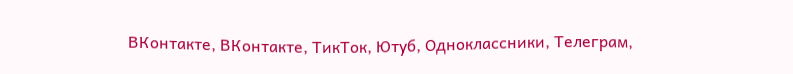ВКонтакте, ВКонтакте, ТикТок, Ютуб, Одноклассники, Телеграм,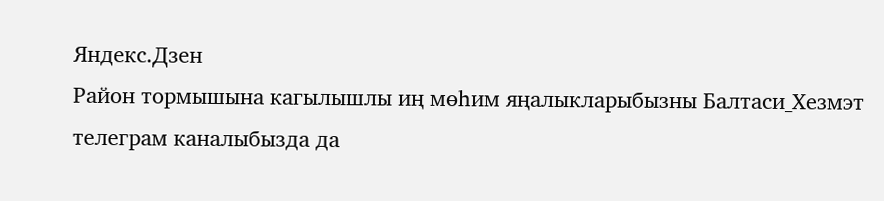Яндекс.Дзен
Район тормышына кагылышлы иң мөһим яңалыкларыбызны Балтаси_Хезмэт телеграм каналыбызда да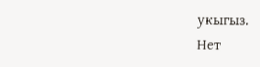укыгыз.
Нет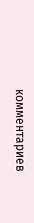комментариев